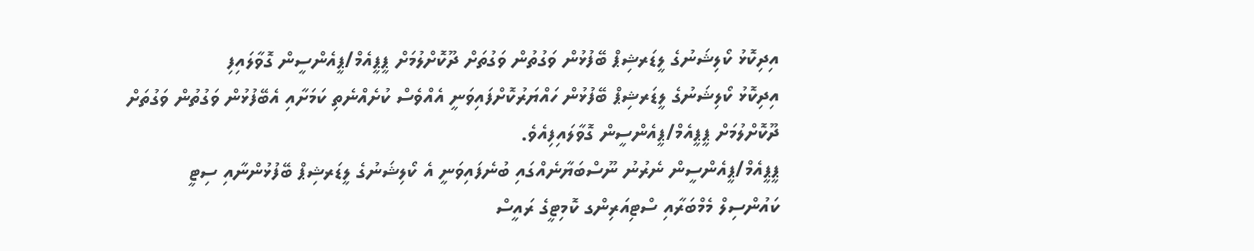އިދިކޮޅު ކޯލިޝަނުގެ ލީޑަރޝިޕް ބޭފުޅުން ވަގުތުން ވަގުތަށް ދޫކޮށްލުމަށް ޕީޕީއެމް/ޕީއެންސީން ގޮވާލައިފި
އިދިކޮޅު ކޯލިޝަނުގެ ލީޑަރޝިޕް ބޭފުޅުން ހައްޔަރުކޮށްފައިވަނީ އެއްވެސް ކުށެއްނެތި ކަމަށާއި އެބޭފުޅުން ވަގުތުން ވަގުތަށް ދޫކޮށްލުމަށް ޕީޕީއެމް/ޕީއެންސީން ގޮވާލައިފިއެވެ.
ޕީޕީއެމް/ޕީއެންސީން ނެރުނު ނޫސްބަޔާނެއްގައި ބުނެފައިވަނީ އެ ކޯލިޝަނުގެ ލީޑަރޝިޕް ބޭފުޅުންނާއި ސިޓީ ކައުންސިލް މެމްބަރާއި ސްޓިއަރިންގ ކޮމިޓީގެ ރައީސް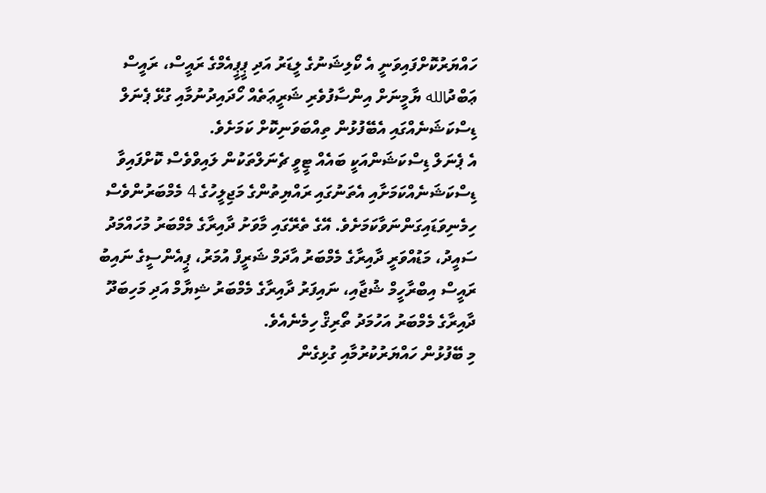ހައްޔަރުކޮށްފައިވަނީ އެ ކޯލިޝަނުގެ ލީޑަރު އަދި ޕީޕީއެމްގެ ރައީސް، ރައީސް ޢަބްދުالله ޔާމީނަށް އިންސާފުވެރި ޝަރީޢަތެއް ހޯދައިދުނުމާއި ގުޅޭ ޕެނަލް ޑިސްކަޝަނެއްގައި އެބޭފުޅުން ތިއްބަވަނިކޮށް ކަމަށެވެ.
އެ ޕެނަލް ޑިސްކަޝަންއަކީ ބައެއް ޓީވީ ޗެނަލްތަކުން ލައިވްވެސް ކޮށްފައިވާ ޑިސްކަޝަނެއްކަމަށާއި އެތަނުގައި ރައްޔިތުންގެ މަޖިލީހުގެ 4 މެމްބަރުންވެސް ހިމެނިވަޑައިގަންނަވާކަމަށެވެ. އޭގެ ތެރޭގައި މާވަށު ދާއިރާގެ މެމްބަރު މުހައްމަދު ސައީދު، މަޑުއްވަރީ ދާއިރާގެ މެމްބަރު އާދަމް ޝަރީފް އުމަރު، ޕީއެންސީގެ ނައިބު ރައީސް އިބްރާހީމް ޝުޖާއި، ނައިފަރު ދާއިރާގެ މެމްބަރު ޝިޔާމް އަދި މަހިބަދޫ ދާއިރާގެ މެމްބަރު އަހުމަދު ތޯރިޤް ހިމެނެއެވެ.
މި ބޭފުޅުން ހައްޔަރުކުރުމާއި ގުޅިގެން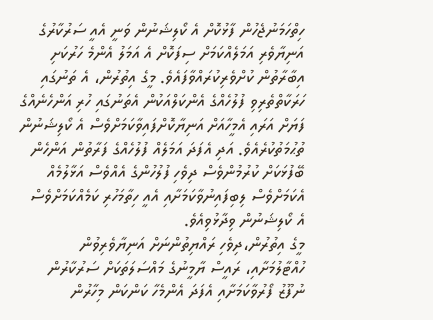ހިތްހަމަނުޖެހުން ފާޅުކޮށް އެ ކޯލިޝަނުން ވަނީ އެއީ ސަރުކާރުގެ އަނިޔާވެރި އަމަލެއްކަމަށް ސިފަކޮށް އެ އަމަލު އެންމެ ހަރުކަށި އިބާރާތުން ކުށްވެރިކުރައްވާފައެވެ. މީގެ އިތުރުން، އެ ތަނުގައި ހަރަކާތްތެރިވި ފުލުހެއްގެ އެންކަލްއަކުން އެތަނުގައި ހުރި އަންހެނެއްގެ ފަޔަށް އަރައި އެމީހާއަށް އަނިޔާކޮށްފައިވާކަމަށްވެސް އެ ކޯލިޝަނުން ތުޙުމަތުކުރެއެވެ. އަދި އެފަދަ އަމަލެއް ފުލުހެއްގެ ފަރާތުން އަންހެން ބޭފުޅަކަށް ކުރުމުންވެސް ދިވެހި ފުލުހުންގެ އެއްވެސް އަޅާލުމެއް އެކަމަށްވެސް ލިބިފައިނުވާކަމަށާއި އެއީ ހިތާމަހުރި ކަމެއްކަމަށްވެސް އެ ކޯލިޝަނުން ވިދާޅުވިއެވެ.
މީގެ އިތުރުން،ދިވެހި ރައްޔިތުންނަށް އަނިޔާވެރިވުން ހުއްޓާލުމަށާއި، ރައީސް ޔާމީނުގެ މައްސަލަތަކަށް ސަރުކާރުން ނުފޫޒު ފޯރުވާކަމަށާއި އެފަދަ އެންމެހާ ކަންކަން މިހާރުން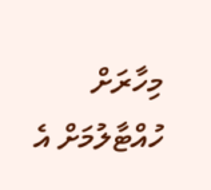މިހާރަށް ހުއްޓާލުމަށް އެ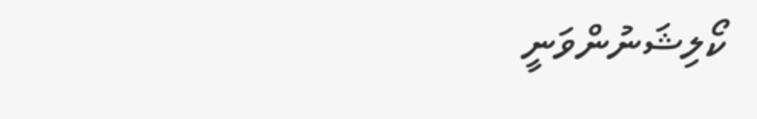ކޯލިޝަނުންވަނީ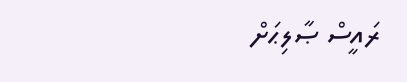ރައީސް ޞާލިޙަށް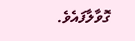ގޮވާލާފައެވެ.